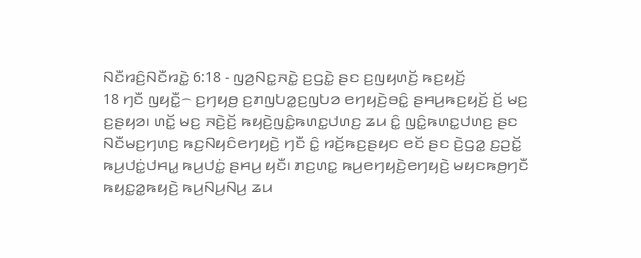ꤡꤢꤪꤙꤢꤨ꤬ꤡꤢꤪꤙꤢꤧ꤭ 6:18 - ꤜꤤ꤬ꤡꤢ꤭ꤏꤢꤧ꤭ ꤢ꤬ꤞꤢꤧ꤭ ꤔꤢ ꤢ꤬ꤜꤟꤛꤢꤩ꤬ ꤒꤢ꤬ꤟꤢꤩ꤬
18 ꤚꤢꤪ ꤜꤟꤢꤪ꤭꤮ ꤢ꤬ꤚꤟꤥ꤬ ꤢ꤬ꤊꤜꤝꤤ꤭ꤢ꤬ꤜꤝꤤ ꤕꤚꤟꤢꤧ꤬ꤋꤢꤨ꤭ ꤔꤌꤣ꤬ꤒꤢ꤬ꤟꤢꤩ꤬ ꤢꤩ꤬ ꤗꤢ꤬ ꤢ꤬ꤔꤟꤤ꤯ ꤛꤢꤩ꤭ ꤗꤢ꤬ ꤏꤢꤧ꤬ꤢꤩ꤬ ꤒꤟꤢꤧ꤬ꤜꤢꤨ꤭ꤒꤛꤢ꤭ꤓꤛꤢ꤬ ꤘꤣ ꤢꤨ꤭ ꤜꤢꤨ꤭ꤒꤛꤢ꤭ꤓꤛꤢ꤬ ꤔꤢ ꤡꤢꤪꤗꤢ꤬ꤚꤛꤢ꤬ ꤒꤢ꤬ꤡꤟꤢꤨꤕꤚꤟꤢꤧ꤬ ꤚꤢꤪ ꤢꤨ꤭ ꤙꤢꤩ꤬ꤒꤢ꤬ꤔꤟꤢ ꤕꤢꤩ ꤔꤢ ꤢꤧ꤬ꤞꤤ꤭ ꤢ꤬ꤑꤢꤩ꤭ ꤒꤣ꤬ꤓꤢꤦ꤭ꤓꤌꤣ꤭ ꤒꤣ꤬ꤓꤢꤦ꤭ ꤔꤌꤣ꤬ ꤟꤢꤪ꤯ ꤊꤢ꤬ꤛꤢ꤭ ꤒꤣ꤬ꤕꤚꤟꤢꤧ꤬ꤕꤚꤟꤢꤧ꤬ ꤗꤟꤢꤒꤥ꤬ꤚꤢꤪ ꤒꤟꤢ꤭ꤤ꤭ꤒꤟꤢꤧ꤬ ꤒꤣ꤬ꤡꤣ꤬ꤡꤣ꤬ ꤘꤣ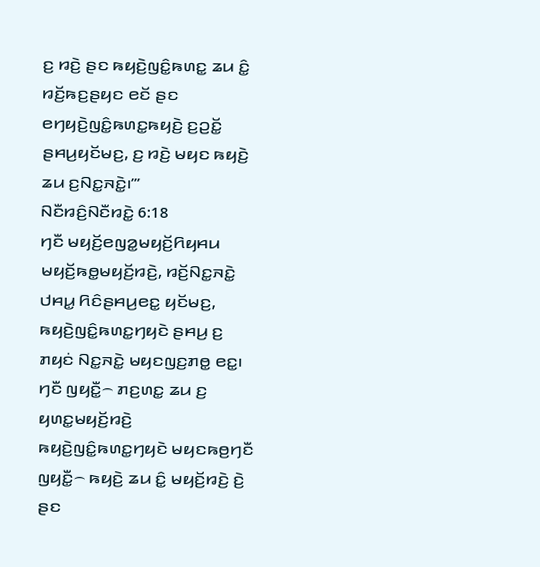ꤢ꤬ ꤙꤢꤧ꤬ ꤔꤢ ꤒꤟꤢꤧ꤬ꤜꤢꤨ꤭ꤒꤛꤢ꤭ ꤘꤣ ꤢꤨ꤭ ꤙꤢꤩ꤬ꤒꤢ꤬ꤔꤟꤢ ꤕꤢꤩ ꤔꤢ ꤕꤚꤟꤢꤧ꤬ꤜꤢꤨ꤭ꤒꤛꤢ꤭ꤒꤟꤢꤧ꤬ ꤢ꤬ꤑꤢꤩ꤭ ꤔꤌꤣ꤬ꤟꤢꤩꤗꤢ꤬, ꤢ꤬ ꤙꤢꤧ꤬ ꤗꤟꤢ ꤒꤟꤢꤧ꤬ ꤘꤣ ꤢ꤬ꤡꤢ꤭ꤏꤢꤧ꤭꤯’”
ꤡꤢꤪꤙꤢꤨ꤬ꤡꤢꤪꤙꤢꤧ꤭ 6:18
ꤚꤢꤪ ꤗꤟꤢꤩ꤬ꤕꤜꤤ꤭ꤗꤟꤢꤩ꤬ꤖꤟꤌꤣ ꤗꤟꤢꤩ꤬ꤒꤥ꤭ꤗꤟꤢꤩ꤬ꤙꤢꤧ꤬, ꤙꤢꤩ꤬ꤡꤢ꤭ꤏꤢꤧ꤭ ꤓꤌꤣ꤭ ꤖꤢꤨꤔꤌꤣ꤬ꤕꤢ꤭ ꤟꤢꤩꤗꤢ꤬, ꤒꤟꤢꤧ꤬ꤜꤢꤨ꤭ꤒꤛꤢ꤭ꤚꤟꤢꤧ ꤔꤌꤣ꤬ ꤢ꤬ ꤊꤟꤢꤦ ꤡꤢ꤭ꤏꤢꤧ꤭ ꤗꤟꤢꤜꤢ꤬ꤊꤥ꤭ ꤕꤢ꤭꤯ ꤚꤢꤪ ꤜꤟꤢꤪ꤭꤮ ꤊꤢ꤬ꤛꤢ꤭ ꤘꤣ ꤢ꤬ ꤟꤛꤢ꤭ꤗꤟꤢꤩ꤬ꤙꤢꤧ꤬ ꤒꤟꤢꤧ꤬ꤜꤢꤨ꤭ꤒꤛꤢ꤭ꤚꤟꤢꤧ ꤗꤟꤢꤒꤥ꤬ꤚꤢꤪ ꤜꤟꤢꤪ꤭꤮ ꤒꤟꤢꤧ꤬ ꤘꤣ ꤢꤨ꤭ ꤗꤟꤢꤩ꤬ꤙꤢꤧ꤬ ꤢꤧ꤬ ꤔꤢ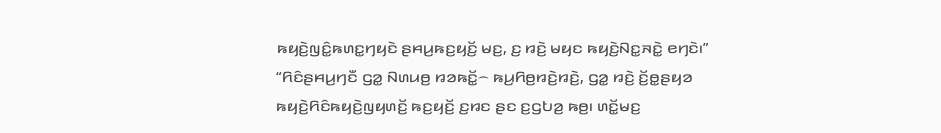ꤒꤟꤢꤧ꤬ꤜꤢꤨ꤭ꤒꤛꤢ꤭ꤚꤟꤢꤧ ꤔꤌꤣ꤬ꤒꤢ꤬ꤟꤢꤩ꤬ ꤗꤢ꤬, ꤢ꤬ ꤙꤢꤧ꤬ ꤗꤟꤢ ꤒꤟꤢꤧ꤬ꤡꤢ꤭ꤏꤢꤧ꤭ ꤕꤚꤢꤧ꤯”
“ꤖꤢꤨꤔꤌꤣ꤬ꤚꤢꤪ ꤞꤤ꤭ ꤡꤛꤣꤥ꤬ ꤙꤤꤒꤢꤩ꤭꤮ ꤒꤣ꤬ꤖꤥ꤬ꤙꤢꤧ꤬ꤙꤢꤧ꤬, ꤞꤤ꤭ ꤙꤢꤧ꤬ ꤢꤩ꤬ꤥ꤭ꤔꤟꤤ ꤒꤟꤢꤧ꤬ꤖꤢꤨꤒꤟꤢꤧ꤬ꤜꤟꤛꤢꤩ꤬ ꤒꤢ꤬ꤟꤢꤩ꤬ ꤢ꤬ꤙꤢ ꤔꤢ ꤢ꤬ꤞꤝꤤ꤬ ꤒꤥ꤬꤯ ꤛꤢꤩ꤭ꤗꤢ꤬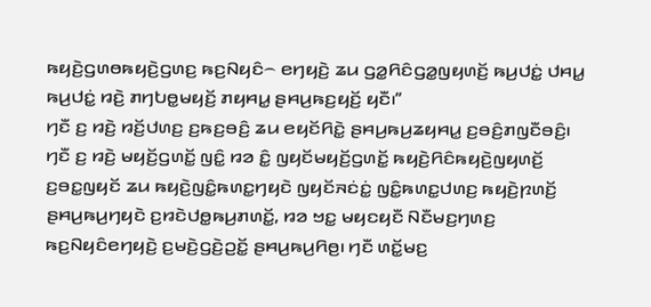ꤒꤟꤢꤧ꤬ꤞꤛꤥꤒꤟꤢꤧ꤬ꤞꤛꤢ꤬ ꤒꤢ꤬ꤡꤟꤢꤨ꤮ ꤕꤚꤟꤢꤧ꤬ ꤘꤣ ꤞꤤ꤭ꤖꤢꤨꤞꤤ꤭ꤜꤟꤛꤢꤩ꤬ ꤒꤣ꤬ꤓꤢꤦ꤭ ꤓꤌꤣ꤭ ꤒꤣ꤬ꤓꤢꤦ꤭ ꤙꤢꤧ꤬ ꤊꤚꤝꤥ꤭ꤗꤟꤢꤩ꤬ ꤊꤟꤌꤣ꤭ ꤔꤌꤣ꤬ꤒꤢ꤬ꤟꤢꤩ꤬ ꤟꤢꤪ꤯”
ꤚꤢꤪ ꤢ꤬ ꤙꤢꤧ꤬ ꤙꤢꤩ꤬ꤓꤛꤢ꤬ ꤢ꤬ꤒꤢ꤬ꤋꤢꤨ꤬ ꤘꤣ ꤕꤟꤢꤩꤖꤢꤧ꤭ ꤔꤌꤣ꤬ꤒꤣ꤬ꤘꤟꤌꤣ꤭ ꤢ꤬ꤋꤢꤨ꤬ꤊꤜꤢꤪꤋꤢꤨ꤬꤯ ꤚꤢꤪ ꤢ꤬ ꤙꤢꤧ꤬ ꤗꤟꤢꤩ꤬ꤞꤛꤢꤩ꤭ ꤜꤢꤨ꤭ ꤙꤤ ꤢꤨ꤭ ꤜꤟꤢꤩꤗꤟꤢꤩ꤬ꤞꤛꤢꤩ꤭ ꤒꤟꤢꤧ꤬ꤖꤢꤨꤒꤟꤢꤧ꤬ꤜꤟꤛꤢꤩ꤬ ꤢ꤬ꤋꤢ꤭ꤜꤟꤢꤩ ꤘꤣ ꤒꤟꤢꤧ꤬ꤜꤢꤨ꤭ꤒꤛꤢ꤭ꤚꤟꤢꤧ ꤜꤟꤢꤩꤏꤢꤦꤢꤦ꤭ ꤜꤢꤨ꤭ꤒꤛꤢ꤭ꤓꤛꤢ꤬ ꤒꤟꤢꤧ꤬ꤐꤛꤢꤩ꤬ ꤔꤌꤣ꤬ꤒꤣ꤬ꤚꤟꤢꤧ ꤢ꤬ꤙꤢꤧꤓꤥ꤭ꤒꤣ꤬ꤊꤛꤢꤩ꤭, ꤙꤤ ꤠꤢ꤭ ꤗꤟꤢꤟꤢꤪ ꤡꤢꤪꤗꤢ꤬ꤚꤛꤢ꤬ ꤒꤢ꤬ꤡꤟꤢꤨꤕꤚꤟꤢꤧ꤬ ꤢ꤬ꤗꤢꤧ꤬ꤞꤢꤧ꤬ꤑꤢꤩ꤭ ꤔꤌꤣ꤬ꤒꤣ꤬ꤖꤥ꤬꤯ ꤚꤢꤪ ꤛꤢꤩ꤭ꤗꤢ꤬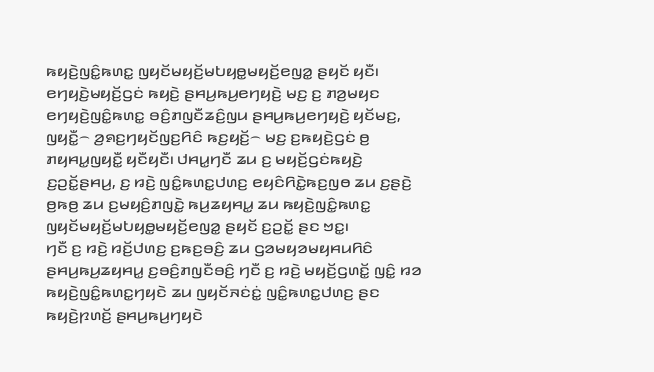ꤒꤟꤢꤧ꤬ꤜꤢꤨ꤭ꤒꤛꤢ꤭ ꤜꤟꤢꤩꤗꤟꤢꤩ꤬ꤗꤝꤟꤥ꤭ꤗꤟꤢꤩ꤬ꤕꤜꤤ꤭ ꤔꤟꤢꤩ ꤟꤢꤪ꤯
ꤕꤚꤟꤢꤧ꤬ꤗꤟꤢꤩ꤬ꤞꤢꤦ ꤒꤟꤢꤧ꤬ ꤔꤌꤣ꤬ꤒꤣ꤬ꤕꤚꤟꤢꤧ꤬ ꤗꤢ꤬ ꤢ꤬ ꤊꤤ꤬ꤗꤟꤢ ꤕꤚꤟꤢꤧ꤬ꤜꤢꤨ꤭ꤒꤛꤢ꤭ ꤋꤢꤨ꤬ꤊꤜꤢꤪꤘꤢꤨ꤬ꤜꤣ ꤔꤌꤣ꤬ꤒꤣ꤬ꤕꤚꤟꤢꤧ꤬ ꤟꤢꤩꤗꤢ꤬, ꤜꤟꤢꤪ꤭꤮ ꤤ꤬ꤎꤢ꤬ꤚꤟꤢꤩꤜꤢ꤬ꤖꤢꤨ ꤒꤢ꤬ꤟꤢꤩ꤬꤮ ꤗꤢ꤬ ꤢ꤬ꤒꤟꤢꤧ꤬ꤞꤢꤦ ꤥ꤬ ꤊꤟꤌꤣ꤭ꤜꤟꤢꤪ꤭ ꤟꤢꤪꤟꤢꤪ꤯ ꤓꤌꤣ꤭ꤚꤢꤪ ꤘꤣ ꤢ꤬ ꤗꤟꤢꤩ꤬ꤞꤢꤦꤒꤟꤢꤧ꤬ ꤢ꤬ꤑꤢꤩ꤭ꤔꤌꤣ꤬, ꤢ꤬ ꤙꤢꤧ꤬ ꤜꤢꤨ꤭ꤒꤛꤢ꤭ꤓꤛꤢ꤬ ꤕꤟꤢꤨꤖꤢꤧ꤭ꤒꤢ꤬ꤜꤥ ꤘꤣ ꤢ꤬ꤔꤢꤧ꤬ ꤥ꤬ꤒꤥ꤬ ꤘꤣ ꤢ꤬ꤗꤟꤢꤨ꤬ꤊꤜꤢꤧ꤭ ꤒꤣ꤬ꤘꤟꤌꤣ꤭ ꤘꤣ ꤒꤟꤢꤧ꤬ꤜꤢꤨ꤭ꤒꤛꤢ꤭ ꤜꤟꤢꤩꤗꤟꤢꤩ꤬ꤗꤝꤟꤥ꤭ꤗꤟꤢꤩ꤬ꤕꤜꤤ꤭ ꤔꤟꤢꤩ ꤢ꤬ꤑꤢꤩ꤭ ꤔꤢ ꤠꤢ꤭꤯
ꤚꤢꤪ ꤢ꤬ ꤙꤢꤧ꤬ ꤙꤢꤩ꤬ꤓꤛꤢ꤬ ꤢ꤬ꤒꤢ꤬ꤋꤢꤨ꤬ ꤘꤣ ꤞꤤꤗꤟꤤꤗꤟꤌꤣꤖꤢꤨ ꤔꤌꤣ꤬ꤒꤣ꤬ꤘꤟꤌꤣ꤭ ꤢ꤬ꤋꤢꤨ꤬ꤊꤜꤢꤪꤋꤢꤨ꤬ ꤚꤢꤪ ꤢ꤬ ꤙꤢꤧ꤬ ꤗꤟꤢꤩ꤬ꤞꤛꤢꤩ꤭ ꤜꤢꤨ꤭ ꤙꤤ ꤒꤟꤢꤧ꤬ꤜꤢꤨ꤭ꤒꤛꤢ꤭ꤚꤟꤢꤧ ꤘꤣ ꤜꤟꤢꤩꤏꤢꤦꤢꤦ꤭ ꤜꤢꤨ꤭ꤒꤛꤢ꤭ꤓꤛꤢ꤬ ꤔꤢ ꤒꤟꤢꤧ꤬ꤐꤛꤢꤩ꤬ ꤔꤌꤣ꤬ꤒꤣ꤬ꤚꤟꤢꤧ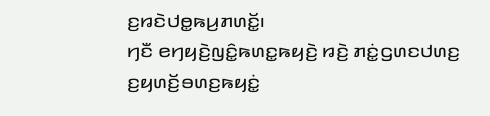ꤢ꤬ꤙꤢꤧꤓꤥ꤭ꤒꤣ꤬ꤊꤛꤢꤩ꤭꤯
ꤚꤢꤪ ꤕꤚꤟꤢꤧ꤬ꤜꤢꤨ꤭ꤒꤛꤢ꤭ꤒꤟꤢꤧ꤬ ꤙꤢꤧ꤬ ꤊꤢꤦ꤭ꤞꤛꤢꤓꤛꤢ꤬ ꤢ꤬ꤟꤛꤢꤩ꤬ꤋꤛꤢ꤬ꤒꤟꤢꤦ꤭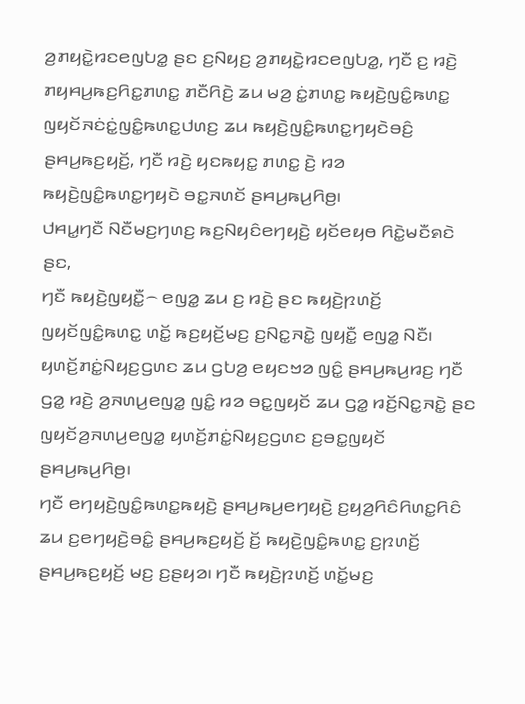ꤤ꤬ꤊꤟꤢꤧ꤭ꤙꤢꤕꤜꤝꤤ꤭ ꤔꤢ ꤢ꤬ꤡꤟꤢ꤬ ꤤ꤬ꤊꤟꤢꤧ꤭ꤙꤢꤕꤜꤝꤤ꤭, ꤚꤢꤪ ꤢ꤬ ꤙꤢꤧ꤬ ꤊꤟꤌꤣ꤬ꤒꤢ꤬ꤖꤢ꤭ꤊꤛꤢ꤭ ꤊꤢꤪꤖꤢꤧ꤬ ꤘꤣ ꤗꤤ꤬ ꤢꤦ꤭ꤊꤛꤢ꤭ ꤒꤟꤢꤧ꤬ꤜꤢꤨ꤭ꤒꤛꤢ꤭ ꤜꤟꤢꤩꤏꤢꤦꤢꤦ꤭ꤜꤢꤨ꤭ꤒꤛꤢ꤭ꤓꤛꤢ꤬ ꤘꤣ ꤒꤟꤢꤧ꤬ꤜꤢꤨ꤭ꤒꤛꤢ꤭ꤚꤟꤢꤧꤋꤢꤨ꤬ ꤔꤌꤣ꤬ꤒꤢ꤬ꤟꤢꤩ꤬, ꤚꤢꤪ ꤙꤢꤧ꤬ ꤟꤢꤒꤟꤢ꤭ ꤊꤛꤢ꤭ ꤢꤧ꤬ ꤙꤤ ꤒꤟꤢꤧ꤬ꤜꤢꤨ꤭ꤒꤛꤢ꤭ꤚꤟꤢꤧ ꤋꤢ꤭ꤏꤛꤢꤩ ꤔꤌꤣ꤬ꤒꤣ꤬ꤖꤥ꤬꤯
ꤓꤌꤣ꤭ꤚꤢꤪ ꤡꤢꤪꤗꤢ꤬ꤚꤛꤢ꤬ ꤒꤢ꤬ꤡꤟꤢꤨꤕꤚꤟꤢꤧ꤬ ꤟꤢꤩꤕꤟꤥ ꤖꤢꤧ꤭ꤗꤢꤪꤎꤢꤧ ꤔꤢ,
ꤚꤢꤪ ꤒꤟꤢꤧ꤬ꤜꤟꤢꤪ꤭꤮ ꤕꤜꤤ꤭ ꤘꤣ ꤢ꤬ ꤙꤢꤧ꤬ ꤔꤢ ꤒꤟꤢꤧ꤬ꤐꤛꤢꤩ꤬ ꤜꤟꤢꤩꤜꤢꤨ꤭ꤒꤛꤢ꤭ ꤛꤢꤩ꤭ ꤒꤢ꤬ꤟꤢꤩ꤬ꤗꤢ꤬ ꤢ꤬ꤡꤢ꤭ꤏꤢꤧ꤭ ꤜꤟꤢꤪ꤭ ꤕꤜꤤ꤭ ꤡꤢꤪ꤯ ꤟꤛꤢꤩ꤬ꤊꤢꤦ꤭ꤡꤟꤢ꤬ꤞꤛꤢ ꤘꤣ ꤞꤝꤤ꤬ ꤕꤟꤢꤠꤤ ꤜꤢꤨ꤭ ꤔꤌꤣ꤬ꤒꤣ꤬ꤙꤢ꤬ ꤚꤢꤪ ꤞꤤ꤭ ꤙꤢꤧ꤬ ꤤ꤬ꤏꤛꤣ꤬ꤕꤜꤤ꤭ ꤜꤢꤨ꤭ ꤙꤤ ꤋꤢ꤭ꤜꤟꤢꤩ ꤘꤣ ꤞꤤ꤭ ꤙꤢꤩ꤬ꤡꤢ꤭ꤏꤢꤧ꤭ ꤔꤢ ꤜꤟꤢꤩꤤ꤬ꤏꤛꤣ꤬ꤕꤜꤤ꤭ ꤟꤛꤢꤩ꤬ꤊꤢꤦ꤭ꤡꤟꤢ꤬ꤞꤛꤢ ꤢ꤬ꤋꤢ꤭ꤜꤟꤢꤩ ꤔꤌꤣ꤬ꤒꤣ꤬ꤖꤥ꤬꤯
ꤚꤢꤪ ꤕꤚꤟꤢꤧ꤬ꤜꤢꤨ꤭ꤒꤛꤢ꤭ꤒꤟꤢꤧ꤬ ꤔꤌꤣ꤬ꤒꤣ꤬ꤕꤚꤟꤢꤧ꤬ ꤢ꤬ꤟꤤ꤬ꤖꤢꤨꤖꤛꤢ꤭ꤖꤢꤨ ꤘꤣ ꤢ꤬ꤕꤚꤟꤢꤧ꤬ꤋꤢꤨ꤭ ꤔꤌꤣ꤬ꤒꤢ꤬ꤟꤢꤩ꤬ ꤢꤩ꤬ ꤒꤟꤢꤧ꤬ꤜꤢꤨ꤭ꤒꤛꤢ꤭ ꤢ꤬ꤐꤛꤢꤩ꤬ ꤔꤌꤣ꤬ꤒꤢ꤬ꤟꤢꤩ꤬ ꤗꤢ꤬ ꤢ꤬ꤔꤟꤤ꤯ ꤚꤢꤪ ꤒꤟꤢꤧ꤬ꤐꤛꤢꤩ꤬ ꤛꤢꤩ꤭ꤗꤢ꤬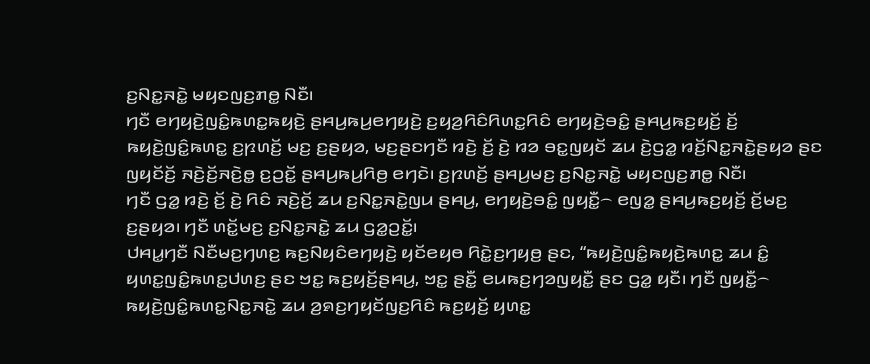ꤢ꤬ꤡꤢ꤭ꤏꤢꤧ꤭ ꤗꤟꤢꤜꤢ꤬ꤊꤥ꤭ ꤡꤢꤪ꤯
ꤚꤢꤪ ꤕꤚꤟꤢꤧ꤬ꤜꤢꤨ꤭ꤒꤛꤢ꤭ꤒꤟꤢꤧ꤬ ꤔꤌꤣ꤬ꤒꤣ꤬ꤕꤚꤟꤢꤧ꤬ ꤢ꤬ꤟꤤ꤬ꤖꤢꤨꤖꤛꤢ꤭ꤖꤢꤨ ꤕꤚꤟꤢꤧ꤬ꤋꤢꤨ꤭ ꤔꤌꤣ꤬ꤒꤢ꤬ꤟꤢꤩ꤬ ꤢꤩ꤬ ꤒꤟꤢꤧ꤬ꤜꤢꤨ꤭ꤒꤛꤢ꤭ ꤢ꤬ꤐꤛꤢꤩ꤬ ꤗꤢ꤬ ꤢ꤬ꤔꤟꤤ, ꤗꤢ꤬ꤔꤢꤚꤢꤪ ꤙꤢꤧ꤬ ꤢꤩ꤬ ꤢꤧ꤬ ꤙꤤ ꤋꤢ꤭ꤜꤟꤢꤩ ꤘꤣ ꤢꤧ꤬ꤞꤤ꤭ ꤙꤢꤩ꤬ꤡꤢ꤭ꤏꤢꤧ꤭ꤔꤟꤤ ꤔꤢ ꤜꤟꤢꤩꤢꤩ꤬ ꤏꤢꤧ꤬ꤢꤩ꤬ꤏꤢꤧ꤬ꤥ꤭ ꤢ꤬ꤑꤢꤩ꤭ ꤔꤌꤣ꤬ꤒꤣ꤬ꤖꤥ꤬ ꤕꤚꤢꤧ꤯ ꤢ꤬ꤐꤛꤢꤩ꤬ ꤔꤌꤣ꤬ꤗꤢ꤬ ꤢ꤬ꤡꤢ꤭ꤏꤢꤧ꤭ ꤗꤟꤢꤜꤢ꤬ꤊꤥ꤭ ꤡꤢꤪ꤯
ꤚꤢꤪ ꤞꤤ꤭ ꤙꤢꤧ꤬ ꤢꤩ꤬ ꤢꤧ꤬ ꤖꤢꤨ ꤏꤢꤧ꤬ꤢꤩ꤬ ꤘꤣ ꤢ꤬ꤡꤢ꤭ꤏꤢꤧ꤭ꤜꤣ ꤔꤌꤣ꤬, ꤕꤚꤟꤢꤧ꤬ꤋꤢꤨ꤭ ꤜꤟꤢꤪ꤭꤮ ꤕꤜꤤ꤭ ꤔꤌꤣ꤬ꤒꤢ꤬ꤟꤢꤩ꤬ ꤢꤩ꤬ꤗꤢ꤬ ꤢ꤬ꤔꤟꤤ꤯ ꤚꤢꤪ ꤛꤢꤩ꤭ꤗꤢ꤬ ꤢ꤬ꤡꤢ꤭ꤏꤢꤧ꤭ ꤘꤣ ꤞꤤ꤭ꤑꤢꤩ꤭꤯
ꤓꤌꤣ꤭ꤚꤢꤪ ꤡꤢꤪꤗꤢ꤬ꤚꤛꤢ꤬ ꤒꤢ꤬ꤡꤟꤢꤨꤕꤚꤟꤢꤧ꤬ ꤟꤢꤩꤕꤟꤥ ꤖꤢꤧ꤭ꤢ꤬ꤚꤟꤥ꤬ ꤔꤢ, “ꤒꤟꤢꤧ꤬ꤜꤢꤨ꤭ꤒꤟꤢꤧ꤬ꤒꤛꤢ꤭ ꤘꤣ ꤢꤨ꤭ ꤟꤛꤢ꤭ꤜꤢꤨ꤭ꤒꤛꤢ꤭ꤓꤛꤢ꤬ ꤔꤢ ꤠꤢ꤭ ꤒꤢ꤬ꤟꤢꤩ꤬ꤔꤌꤣ꤬, ꤠꤢ꤭ ꤔꤢꤪ꤭ ꤕꤣꤒꤢ꤬ꤚꤤꤜꤟꤢꤪ꤭ ꤔꤢ ꤞꤤ꤭ ꤟꤢꤪ꤯ ꤚꤢꤪ ꤜꤟꤢꤪ꤭꤮ ꤒꤟꤢꤧ꤬ꤜꤢꤨ꤭ꤒꤛꤢ꤭ꤡꤢ꤭ꤏꤢꤧ꤭ ꤘꤣ ꤤ꤬ꤎꤢ꤬ꤚꤟꤢꤩꤜꤢ꤬ꤖꤢꤨ ꤒꤢ꤬ꤟꤢꤩ꤬ ꤟꤛꤢ꤭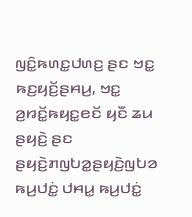ꤜꤢꤨ꤭ꤒꤛꤢ꤭ꤓꤛꤢ꤬ ꤔꤢ ꤠꤢ꤭ ꤒꤢ꤬ꤟꤢꤩ꤬ꤔꤌꤣ꤬, ꤠꤢ꤭ ꤤ꤬ꤙꤢꤩ꤭ꤒꤟꤢ꤭ꤕꤢꤩ ꤟꤢꤪ ꤘꤣ ꤔꤟꤢꤧ꤬ ꤔꤢ ꤔꤟꤢꤧ꤬ꤊꤜꤝꤤ꤭ꤔꤟꤢꤧ꤬ꤜꤝꤤ ꤒꤣ꤬ꤓꤢꤦ꤭ ꤓꤌꤣ꤭ ꤒꤣ꤬ꤓꤢꤦ꤭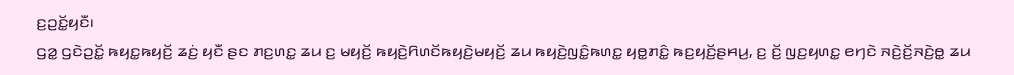ꤢ꤬ꤑꤢꤩ꤭ꤟꤢꤪ꤯
ꤞꤤ꤭ ꤞꤢꤧꤑꤢꤩ꤭ ꤒꤟꤢ꤭ꤒꤟꤢꤩ꤬ ꤘꤢꤦ꤬ ꤟꤢꤪ ꤔꤢ ꤊꤢ꤬ꤛꤢ꤭ ꤘꤣ ꤢ꤬ ꤗꤟꤢꤩ꤬ ꤒꤟꤢꤧ꤬ꤖꤛꤢꤩꤒꤟꤢꤧ꤬ꤗꤟꤢꤩ꤬ ꤘꤣ ꤒꤟꤢꤧ꤬ꤜꤢꤨ꤭ꤒꤛꤢ꤭ ꤟꤥ꤭ꤊꤢꤨ꤭ ꤒꤢ꤬ꤟꤢꤩ꤬ꤔꤌꤣ꤬, ꤢ꤬ ꤢꤩ꤬ ꤜꤢ꤬ꤟꤛꤢ꤭ ꤕꤚꤢꤧ ꤏꤢꤧ꤬ꤢꤩ꤬ꤏꤢꤧ꤬ꤥ꤭ ꤘꤣ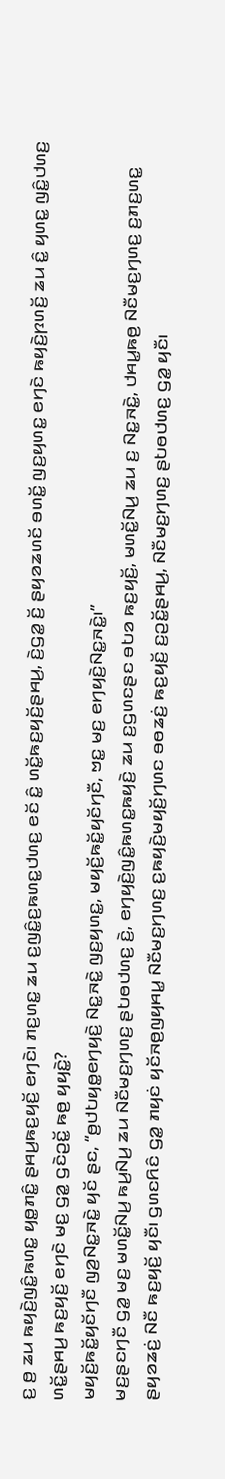ꤢ꤬ ꤥ꤬ ꤘꤣ ꤒꤟꤢꤧ꤬ꤜꤢꤨ꤭ꤒꤛꤢ꤭ ꤟꤥ꤭ꤊꤢꤨ꤭ ꤔꤌꤣ꤬ꤒꤢ꤬ꤟꤢꤩ꤬ ꤕꤚꤢꤧ꤯ ꤊꤢ꤬ꤛꤢ꤭ ꤘꤣ ꤢ꤬ꤜꤢꤨ꤭ꤢ꤬ꤒꤛꤢ꤭ꤓꤛꤢ꤬ ꤕꤢꤩ ꤢꤨ꤭ ꤛꤢꤩ꤭ꤒꤢ꤬ꤟꤢꤩ꤬ꤔꤌꤣ꤬, ꤢꤧ꤬ꤞꤤ꤭ ꤢꤩ꤬ ꤔꤟꤤꤘꤛꤢꤩ ꤋꤛꤢꤩ꤭ ꤜꤢ꤬ꤟꤛꤢ꤭ ꤕꤚꤢꤧ ꤒꤟꤢꤧ꤬ꤐꤛꤢꤩ꤬ ꤘꤣ ꤢꤨ꤭ ꤟꤛꤢ꤭ ꤜꤢꤨ꤭ꤓꤛꤢ꤬ ꤛꤢꤩ꤭ꤔꤌꤣ꤬ ꤒꤢ꤬ꤟꤢꤩ꤬ ꤕꤚꤢꤧ ꤗꤢ꤬ ꤞꤤ꤭ ꤞꤢꤧꤑꤢꤩ꤭ ꤒꤥ꤬ ꤟꤟꤢꤧ꤭?
ꤗꤟꤢꤩ꤬ꤒꤢꤩ꤭ꤟꤢꤩꤚꤢꤪ ꤜꤤ꤬ꤡꤢ꤭ꤏꤢꤧ꤭ ꤟꤢꤩ ꤔꤢ, “ꤥ꤬ꤓꤝꤟꤥ꤭ꤕꤚꤟꤢꤧ꤬ ꤡꤢ꤭ꤏꤢꤧ꤭ ꤜꤢ꤬ꤟꤛꤢ꤭, ꤗꤟꤢꤩ꤬ꤒꤢꤩ꤭ꤟꤢꤩꤚꤢꤪ, ꤠꤢ꤭ ꤗꤢ꤬ ꤕꤚꤟꤢꤧ꤬ꤡꤢ꤭ꤏꤢꤧ꤭꤯”
ꤗꤢ꤬ꤔꤢꤚꤢꤪ ꤞꤤ꤭ ꤗꤢ꤬ ꤗꤛꤢꤩ꤭ꤡꤣ꤬ ꤒꤣ꤬ꤡꤣ꤬ ꤘꤣ ꤡꤢꤪꤗꤢ꤬ꤚꤛꤢ꤬ ꤔꤝꤥꤓꤛꤢ꤬ ꤢꤧ꤬, ꤕꤚꤟꤢꤧ꤬ꤜꤢꤨ꤭ꤒꤛꤢ꤭ꤒꤟꤢꤧ꤬ ꤘꤣ ꤢ꤬ꤞꤛꤢꤔꤢ ꤋꤝꤤ ꤒꤢ꤬ꤟꤢꤩ꤬, ꤗꤛꤢꤩ꤭ꤡꤣ꤬ ꤘꤣ ꤢ꤬ ꤡꤢ꤭ꤏꤢꤧ꤭, ꤓꤌꤣ꤭ꤒꤥ꤬ ꤡꤢꤪꤗꤢ꤬ꤚꤛꤢ꤬ ꤢ꤬ꤊꤢ꤬ꤛꤢ꤭ ꤔꤟꤤꤘꤢꤦ꤬ ꤡꤢꤪ ꤒꤢ꤬ꤟꤢꤩ꤬ ꤟꤢꤪ꤯ ꤞꤛꤢꤖꤢꤨ ꤞꤤ꤭ ꤊꤟꤢꤦ ꤟꤢꤩꤏꤥ꤬ꤜꤟꤌꤣ꤭ ꤡꤢꤪꤗꤢ꤬ꤚꤛꤢ꤬ ꤢ꤬ꤒꤟꤢꤧ꤬ꤗꤟꤢꤩ꤬ꤚꤛꤢ ꤋꤥꤘꤢꤦ꤬ ꤒꤢ꤬ꤟꤢꤩ꤬ ꤢ꤬ꤑꤢꤩ꤭ꤔꤌꤣ꤬, ꤡꤢꤪꤗꤢ꤬ꤚꤛꤢ꤬ ꤔꤝꤥꤓꤛꤢ꤬ ꤞꤤ꤭ ꤟꤢꤪ꤯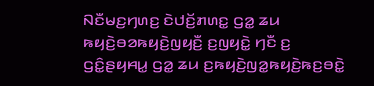ꤡꤢꤪꤗꤢ꤬ꤚꤛꤢ꤬ ꤢꤧꤓꤢꤩ꤬ꤊꤛꤢ꤭ ꤞꤤ꤭ ꤘꤣ ꤒꤟꤢꤧ꤬ꤋꤤꤒꤟꤢꤧ꤬ꤜꤟꤢꤪ꤬ ꤢ꤬ꤜꤟꤢꤧ꤭ ꤚꤢꤪ ꤢ꤬ ꤞꤢꤨ꤭ꤔꤟꤌꤣ꤭ ꤞꤤ꤭ ꤘꤣ ꤢ꤬ꤒꤟꤢꤧ꤬ꤜꤤ꤭ꤒꤟꤢꤧ꤬ꤒꤢ꤬ꤋꤢꤧ꤭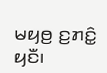ꤗꤟꤥ꤬ ꤢ꤬ꤊꤢꤨ꤭ ꤟꤢꤪ꤯